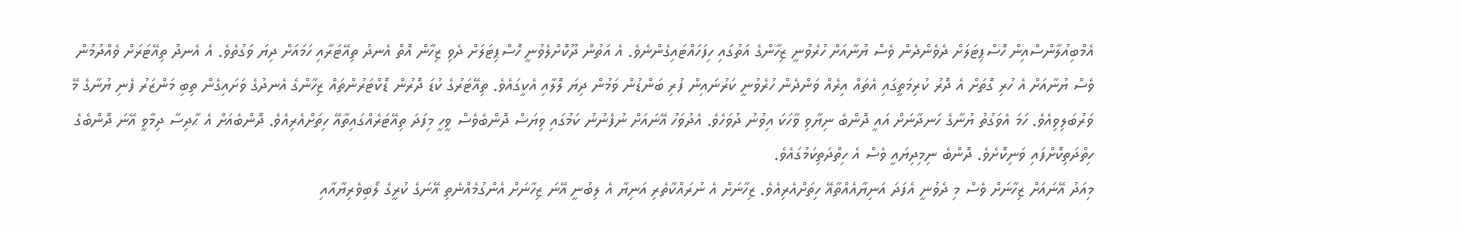އެމްބިއުލާންސްއިން ހޮސްޕިޓަލަށް ދެވެންދެން ވެސް ޔުނާއަށް ހުރެވުނީ ޒިހާންގެ އަތުގައި ހިފަހައްޓައިގެންނެވެ. އެ އަތުން ދޫކޮށްލެވުނީ ހޮސްޕިޓަލަށް ދެވި ޒިހާން އޮތް އެނދު ތިއޭޓަރާއި ހަމައަށް ދިޔަ ވަގުތެވެ. އެ އެނދު ތިއޭޓަރަށް ވެއްދުމުން ވެސް ޔުނާއަށް އެ ހުރި ގޮތަށް އެ ދޮރު ކުރިމަތީގައި އެތައް އިރެއް ވަންދެން ހުރެވުނީ ކަރުނައިން ފުރި ބަންޑުން ވަމުން ދިޔަ ލޮލާއި އެކީގައެވެ. ތިއޭޓަރުގެ ކުޑަ ދޮރުން ޑޮކްޓަރުންތައް ޒިހާންގެ އެނދުގެ ވަށައިގެން ތިބި މަންޒަރު ފެނި ޔުނާގެ މޭ ވަރުބަލިވިއެވެ. ހަމަ އެވަގުތު ޔުނާގެ ހަނދާނަށް އައީ ދޮންބެ ނިޔާވި ވާހަކަ އިވުނު ދުވަހެވެ. އެދުވަހު އޭނައަށް ނުފެނުނު ކަމުގައި ވިޔަސް ދޮންބެވެސް ވީހީ މިފަދަ ތިއޭޓަރެއްގައިތާއޭ ހިތަށްއެރިއެވެ. ދޮންބެއަށް އެ ޙާދިސާ ދިމާވީ އޭނަ ދޮންބެގެ ހިތްދަތިކޮށްފައި ވަނިކޮށެވެ. ދޮންބެ ނިމިދިޔައީ ވެސް އެ ހިތްދަތިކަމުގައެވެ.
މިއަދު އޭނައަށް ޒިހާނަށް ވެސް މި ދެވުނީ އެފަދަ އަނިޔާއެއްތާއޭ ހިތަށްއެރިއެވެ. ޒިހާނަށް އެ ނުރައްކާތެރި އަނިޔާ އެ ލިބުނީ އޭނަ ޒިހާނަށް އެންގުމެއްނެތި އޭނަގެ ކުރީގެ ލޯބިވެރިޔާއާއި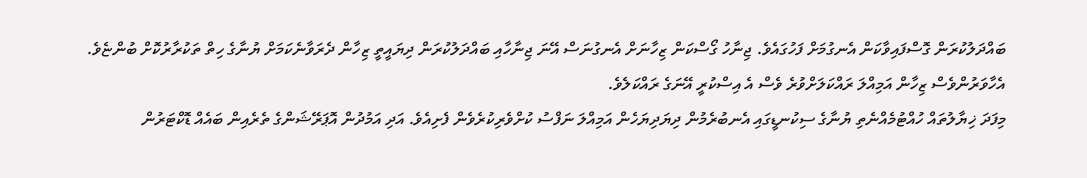ބައްދަލުކުރަން ގޮސްފައިވާކަން އެނގުމަށް ފަހުގައެވެ. ޖިނާހު ގޯސްކަން ޒިހާނަށް އެނގުނަސް އޭނަ ޖިނާހާއި ބައްދަލުކުރަން ދިޔައީތީ ޒިހާން ދެރަވާނެކަމަށް ޔުނާގެ ހިތް ތަކުރާރުކޮށް ބުންޏެވެ. އެހާވަރުންވެސް ޒިހާން އަމިއްލަ ރައްކަލަށްވުރެ ވެސް އެ އިސްކުރީ އޭނަގެ ރައްކަލެވެ.
މިފަދަ ޚިޔާލުތައް ހުއްޓުމެއްނެތި ޔުނާގެ ސިކުނޑީގައި އެނބުރެމުން ދިޔަދިޔަހެން އަމިއްލަ ނަފްސު ކުށްވެރިކުރެވެން ފެށިއެވެ. އަދި އަމުދުން އޮޕަރޭޝަންގެ ތެރެއިން ބައެއް ޑޮކްޓަރުން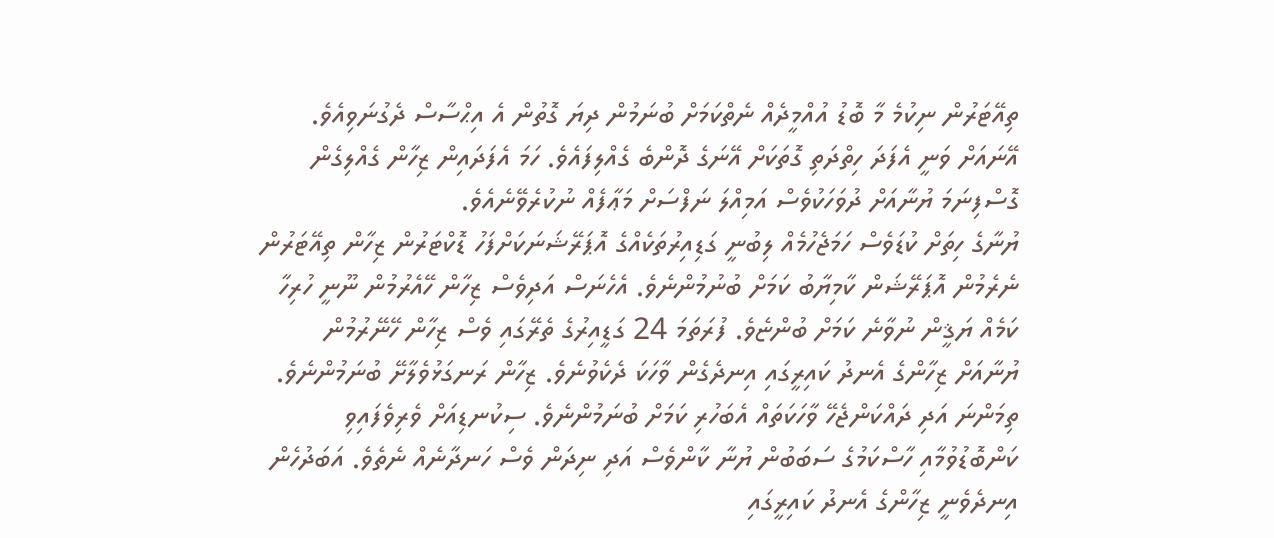ތިއޭޓަރުން ނިކުމެ މާ ބޮޑު އުއްމީދެއް ނެތްކަމަށް ބުނަމުން ދިޔަ ގޮތުން އެ އިޙްސާސް ދެގުނަވިއެވެ. އޭނައަށް ވަނީ އެފަދަ ހިތްދަތި ގޮތަކަށް އޭނަގެ ދޮންބެ ގެއްލިފައެވެ. ހަމަ އެފަދައިން ޒިހާން ގެއްލިގެން ގޮސްފިނަމަ ޔުނާއަށް ދުވަހަކުވެސް އަމިއްލަ ނަފްސަށް މަޢާފެއް ނުކުރެވޭނެއެވެ.
ޔުނާގެ ހިތަށް ކުޑަވެސް ހަމަޖެހުމެއް ލިބުނީ ގަޑިއިރުތަކެއްގެ އޮޕަރޭޝަނަކަށްފަހު ޑޮކްޓަރުން ޒިހާން ތިއޭޓަރުން ނެރެމުން އޮޕަރޭޝަން ކާމިޔާބު ކަމަށް ބުނުމުންނެވެ. އެހެނަސް އަދިވެސް ޒިހާން ހޭއެރުމުން ނޫނީ ހުރިހާ ކަމެއް ޔަޤީން ނުވާނެ ކަމަށް ބުންޏެވެ. ފުރަތަމަ 24 ގަޑީއިރުގެ ތެރޭގައި ވެސް ޒިހާން ހޭނޭރުމުން ޔުނާއަށް ޒިހާންގެ އެނދު ކައިރީގައި އިނދެގެން ވާހަކަ ދެކެވުނެވެ. ޒިހާން ރަނގަޅުވެލާށޭ ބުނަމުންނެވެ. ތިމަންނަ އަދި ދައްކަންޖެހޭ ވާހަކަތައް އެބަހުރި ކަމަށް ބުނަމުންނެވެ. ސިކުނޑިއަށް ވެރިވެފައިވި ކަންބޮޑުވުމާއި ހާސްކަމުގެ ސަބަބުން ޔުނާ ކާންވެސް އަދި ނިދަން ވެސް ހަނދާނެއް ނެތެވެ. އަބަދުހެން އިނދެވެނީ ޒިހާންގެ އެނދު ކައިރީގައި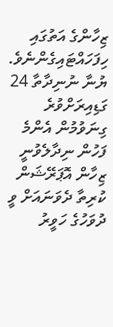ޒިހާންގެ އަތުގައި ހިފަހައްޓައިގެންނެވެ.
ޔުނާ ނުނިދާތާ 24 ގަޑިއިރަށްވުރެ ގިނަވުމުން އެންމެ ފަހުން ނިދާލެވުނީ ޒިހާން އޮޕަރޭޝަން ކުރިތާ ދެވަނައަށް ވީ ދުވަހުގެ ހަވީރު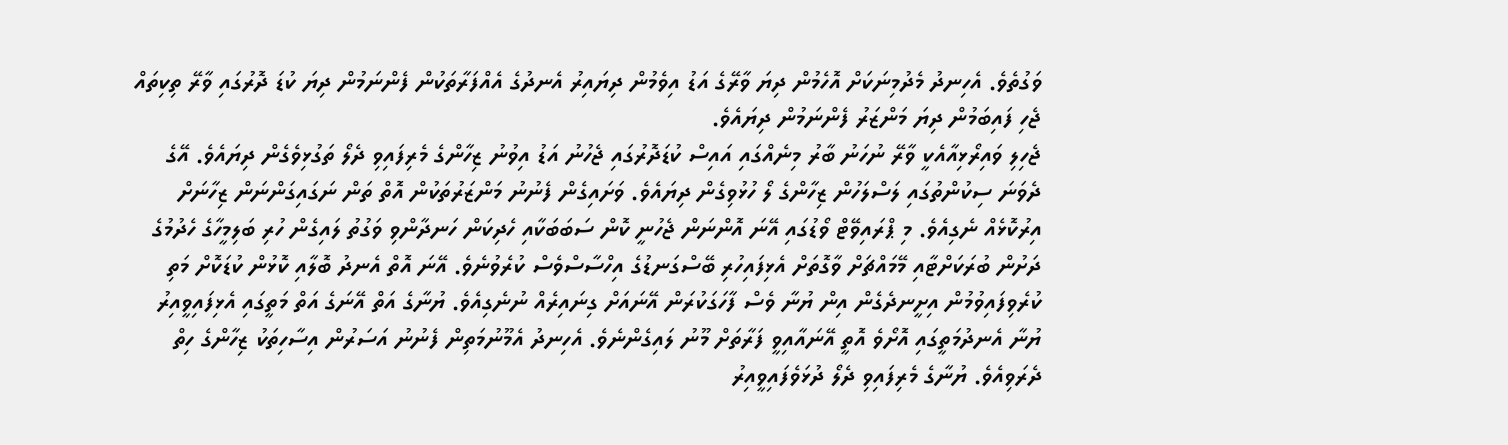ވަގުތެވެ. އެހިނދު މެދުމިނަކަށް އޮހެމުން ދިޔަ ވާރޭގެ އަޑު އިވެމުން ދިޔައިރު އެނދުގެ އެއްފަރާތަކުން ފެންނަމުން ދިޔަ ކުޑަ ދޮރުގައި ވާރޭ ތިކިތައް ޖެހި ފައިބަމުން ދިޔަ މަންޒަރު ފެންނަމުން ދިޔައެވެ.
ޖެހިލި ވައިރޯޅިއާއެކީ ވާރޭ ނުހަނު ބާރު މިނެއްގައި އައިސް ކުޑަދޮރުގައި ޖެހުނު އަޑު އިވުނު ޒިހާންގެ މެރިފައިވި ދެލޯ ތަގުޅިވެގެން ދިޔައެވެ. އޭގެ ދެވަނަ ސިކުންތުގައި ލަސްލަހުން ޒިހާންގެ ލޯ ހުޅުވިގެން ދިޔައެވެ. ވަށައިގެން ފެނުނު މަންޒަރުތަކުން އޮތް ތަން ނަގައިގަންނަން ޒިހާނަށް އިރުކޮޅެއް ނެގިއެވެ. މި ޕްރައިވޭޓް ވޯޑުގައި އޭނަ އޮންނަން ޖެހުނީ ކޮން ސަބަބަކާއި ހެދިކަން ހަނދާންވި ވަގުތު ލައިގެން ހުރި ބަލިމީހާގެ ހެދުމުގެ ދަށުން ބުރަކަށްޓާއި މޭމައްޗަށް ވާގޮތަށް އެޅިފައިހުރި ބޭސްގަނޑުގެ އިހްސާސްވެސް ކުރެވުނެވެ. އޭނަ އޮތް އެނދު ބޮލާއި ކޮޅުން ކުޑަކޮށް މަތި ކުރެވިފައިވުމުން އިށީނދެގެން އިން ޔުނާ ވެސް ފާހަގަކުރަން އޭނައަށް ގިނައިރެއް ނުނެގިއެވެ. ޔުނާގެ އަތް އޭނަގެ އަތް މަތީގައި އެޅިފައިވީއިރު ޔުނާ އެނދުމަތީގައި އޮށޯވެ އޮތީ އޭނައާއިވީ ފަރާތަށް މޫނު ލައިގެންނެވެ. އެހިނދު އެމޫނުމަތިން ފެނުނު އަސަރުން އިސާހިތަކު ޒިހާންގެ ހިތް ދެރަވިއެވެ. ޔުނާގެ މެރިފައިވި ދެލޯ ދުޅަވެފައިވީއިރު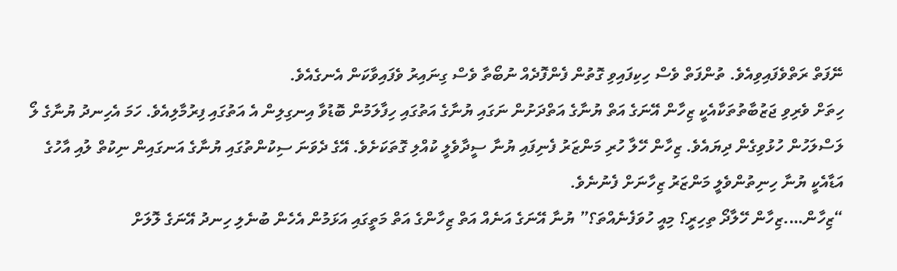ނޭފަތް ރަތްވެފައިވިއެވެ. ތުންފަތް ވެސް ހިކިފައިވި ގޮތުން ފެންފޮދެއް ނުބޯތާ ވެސް ގިނައިރު ވެފައިވާކަން އެނގެއެވެ.
ހިތަށް ވެރިވި ޖަޒުބާތުތަކާއެކީ ޒިހާން އޭނަގެ އަތް ޔުނާގެ އަތްދަށުން ނަގައި ޔުނާގެ އަތުގައި ހިފާލަމުން ބޮޑުވާ އިނގިލިން އެ އަތުގައި ފިރުމާލިއެވެ. ހަމަ އެހިނދު ޔުނާގެ ލޯ ލަސްލަހުން ހުޅުވިގެން ދިޔައެވެ. ޒިހާން ހޭލާ ހުރި މަންޒަރު ފެނިފައި ޔުނާ ސީދާވެލީ ކުއްލި ގޮތަކަށެވެ. އޭގެ ދެވަނަ ސިކުންތުގައި ޔުނާގެ އަނގައިން ނިކުތް ލުއި އާހުގެ އަޑާއެކީ ޔުނާ ހިނިތުންވެލީ މަންޒަރު ޒިހާނަށް ފެނުނެވެ.
“ޒިހާން….ޒިހާން ހޭލާދޯ ތިހިރީ؟ މިއީ ހުވަފެނެއްތަ؟” ޔުނާ އޭނަގެ އަނެއް އަތް ޒިހާންގެ އަތް މަތީގައި އަޅަމުން އެހެން ބުނެލި ހިނދު އޭނަގެ ލޮލަށް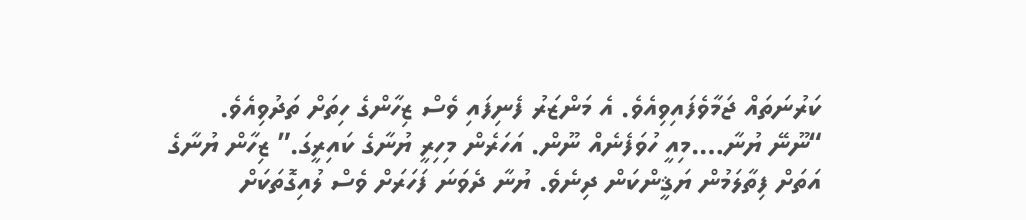ކަރުނަތައް ޖަމާވެފައިވިއެވެ. އެ މަންޒަރު ފެނިފައި ވެސް ޒިހާންގެ ހިތަށް ތަދުވިއެވެ.
“ނޫނޭ ޔުނާ….މިއީ ހުވަފެނެއް ނޫން. އަހަރެން މިހިރީ ޔުނާގެ ކައިރީގަ.” ޒިހާން ޔުނާގެ އަތަށް ފިތާލަމުން ޔަޤީންކަން ދިނެވެ. ޔުނާ ދެވަނަ ފަހަރަށް ވެސް ލުއިގޮތަކަށް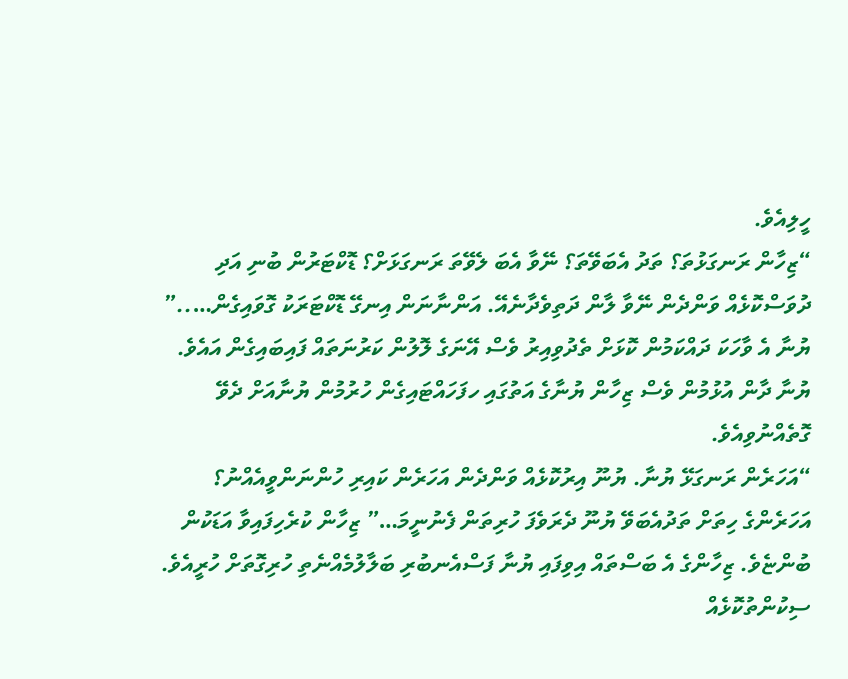ހީލިއެވެ.
“ޒިހާން ރަނގަޅުތަ؟ ތަދު އެބަވޭތަ؟ ނޭވާ އެބަ ލެވޭތަ ރަނގަޅަށް؟ ޑޮކްޓަރުން ބުނި އަދި ދުވަސްކޮޅެއް ވަންދެން ނޭވާ ލާން ދަތިވެދާނެއޭ. އަންނާނަން އިނގޭ ޑޮކްޓަރަކު ގޮވައިގެން…..” ޔުނާ އެ ވާހަކަ ދައްކަމުން ކޮޅަށް ތެދުވިއިރު ވެސް އޭނަގެ ލޮލުން ކަރުނަތައް ފައިބައިގެން އައެވެ. ޔުނާ ދާން އުޅުމުން ވެސް ޒިހާން ޔުނާގެ އަތުގައި ހފަހައްޓައިގެން ހުރުމުން ޔުނާއަށް ދެވޭ ގޮތެއްނުވިއެވެ.
“އަހަރެން ރަނގަޅޭ ޔުނާ. ޔުނޫ އިރުކޮޅެއް ވަންދެން އަހަރެން ކައިރި ހުންނަންވީއެއްނު؟ އަހަރެންގެ ހިތަށް ތަދުއެބަވޭ ޔުނޫ ދެރަވެފަ ހުރިތަން ފެނުނީމަ…” ޒިހާން ކުރެހިފައިވާ އަޑަކުން ބުންޏެވެ. ޒިހާންގެ އެ ބަސްތައް އިވިފައި ޔުނާ ފަސްއެނބުރި ބަލާލުމެއްނެތި ހުރިގޮތަށް ހުރީއެވެ. ސިކުންތުކޮޅެއް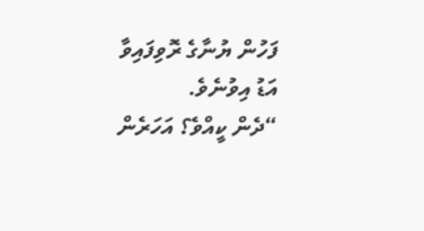ފަހުން ޔުނާގެ ރޮވިފައިވާ އަޑު އިވުނެވެ.
“ދެން ކީއްވެ؟ އަހަރެން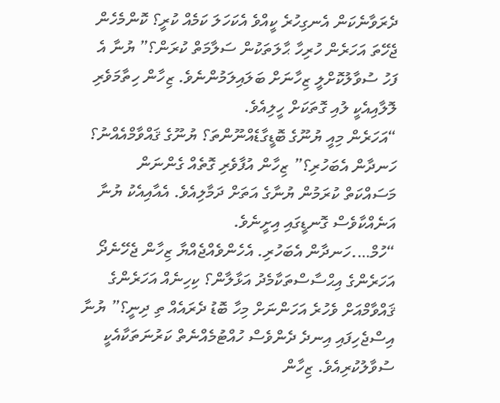ދެރަވާނެކަން އެނގިހުރެ ކީއްވެ އެކަހަލަ ކަމެއް ކުރީ؟ ކޮންމެހެން ޖެހޭތަ އަހަރެން ހުރިހާ ޙާލަތަކުން ސަލާމަތް ކުރަން؟” ޔުނާ އެ ފަހު ސުވާލުކޮށްލީ ޒިހާނަށް ބަލައިލަމުންނެވެ. ޒިހާން ހިތާމަވެރި ލޮލާއިއެކީ ލުއި ގޮތަކަށް ހީލިއެވެ.
“އަހަރެން މިއީ ޔުނޫގެ ބޮޑީގާޑެއްނޫންތަ؟ ޔުނޫގެ ޤައްވާމްއެއްނު؟ ހަނދާން އެބަހުރި؟” ޒިހާން އުފާވެރި ގޮތެއް ގެންނަން މަސައްކަތް ކުރަމުން ޔުނާގެ އަތަށް ދަމާލިއެވެ. އެއާއިއެކު ޔުނާ އަނެއްކާވެސް ގޮނޑީގައި އިށީނެވެ.
“ހުމް….ހަނދާން އެބަހުރި. އެހެންވެއްޖެއްޔާ ޒިހާން ޖެހޭނެދޯ އަހަރެންގެ އިޙްސާސްތަކާމެދު އަޅާލާން؟ ކިހިނެއް އަހަރެންގެ ޤައްވާމްއަށް ވެހުރެ އަހަންނަށް މިހާ ބޮޑު ދެރައެއް ތި ދިނީ؟” ޔުނާ އިސްޖެހިފައި އިނދެ ދެންވެސް ހުއްޓުމެއްނެތް ކަރުނަތަކާއެކީ ސުވާލުކުރިއެވެ. ޒިހާން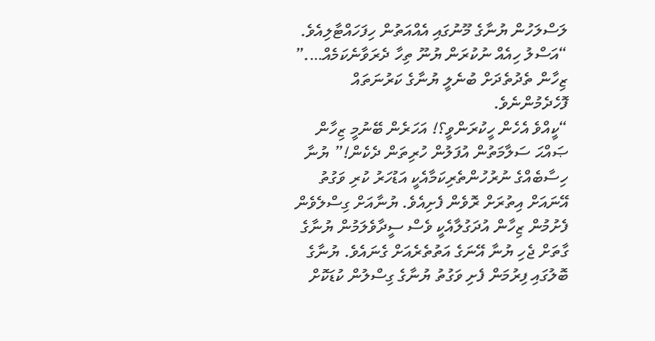ލަސްލަހުން ޔުނާގެ މޫނުގައި އެއްއަތުން ހިފަހައްޓާލިއެވެ.
“އަސްލު ހިއެއް ނުކުރަން ޔުނޫ ތިހާ ދެރަވާނެކަމެއް….” ޒިހާން ތެދުތެދަށް ބުނެލީ ޔުނާގެ ކަރުނަތައް ފޮހެދެމުންނެވެ.
“ކީއްވެ އެހެން ހީކުރަންވީ؟! އަހަރެން ބޭނުމީ ޒިހާން ޞައްޙަ ސަލާމަތުން އުފަލުން ހުރިތަން ދެކެން!” ޔުނާ ހިސާބެއްގެ ނުރުހުންތެރިކަމާއެކީ އަޑުހަރު ކުރި ވަގުތު އޭނައަށް އިތުރަށް ރޮވެން ފެށިއެވެ. ޔުނާއަށް ގިސްލެވެން ފެށުމުން ޒިހާން އުދަގުލާއެކީ ވެސް ސީދާވެލަމުން ޔުނާގެ ގާތަށް ޖެހި ޔުނާ އޭނަގެ އަތުތެރެއަށް ގެނައެވެ. ޔުނާގެ ބޮލުގައި ފިރުމަން ފެށި ވަގުތު ޔުނާގެ ގިސްލުން ކުޑަކޮށް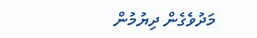މަދުވެގެން ދިޔުމުން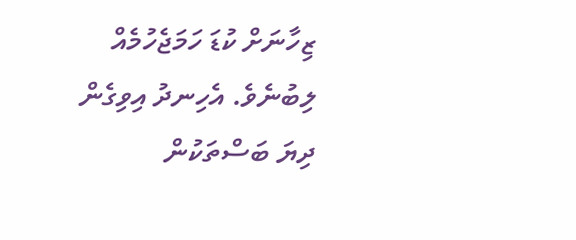ޒިހާނަށް ކުޑަ ހަމަޖެހުމެއް ލިބުނެވެ. އެހިނދު އިވިގެން ދިޔަ ބަސްތަކުން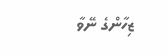ޒިހާންގެ ނޭވާ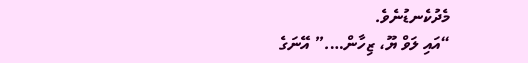މެދުކެނޑުނެވެ.
“އައި ލަވް ޔޫ، ޒިހާން….” އޭނަގެ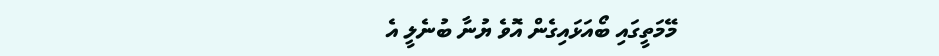މޭމަތީގައި ބޯއަޅައިގެން އޮވެ ޔުނާ ބުނެލީ އެ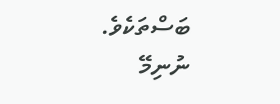ބަސްތަކެވެ.
ނުނިމޭ